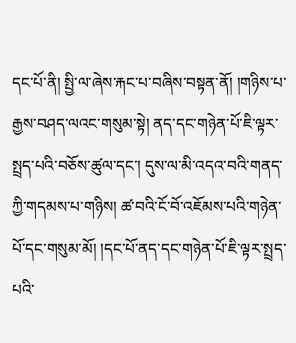དང་པོ་ནི། སྤྱི་ལ་ཞེས་རྐང་པ་བཞིས་བསྟན་ནོ། །གཉིས་པ་རྒྱས་བཤད་ལའང་གསུམ་སྟེ། ནད་དང་གཉེན་པོ་ཇི་ལྟར་སྤྲད་པའི་བཅོས་ཚུལ་དང་། དུས་ལ་མི་འདའ་བའི་གནད་ཀྱི་གདམས་པ་གཉིས། ཚ་བའི་ངོ་བོ་འཇོམས་པའི་གཉེན་པོ་དང་གསུམ་མོ། །དང་པོ་ནད་དང་གཉེན་པོ་ཇི་ལྟར་སྤྲད་པའི་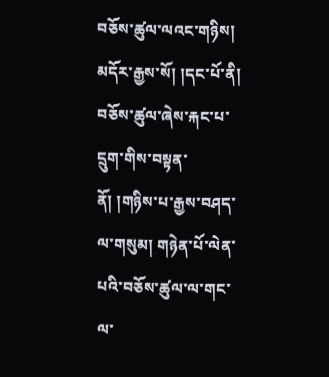བཅོས་ཚུལ་ལའང་གཉིས། མདོར་རྒྱས་སོ། །དང་པོ་ནི། བཅོས་ཚུལ་ཞེས་རྐང་པ་དྲུག་གིས་བསྟན་ནོ། །གཉིས་པ་རྒྱས་བཤད་ལ་གསུམ། གཉེན་པོ་ལེན་པའི་བཅོས་ཚུལ་ལ་གང་ལ་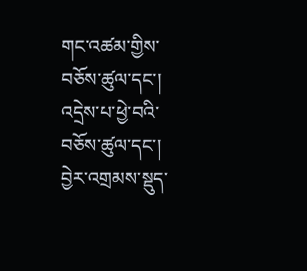གང་འཚམ་གྱིས་བཅོས་ཚུལ་དང་། འདྲེས་པ་ཕྱེ་བའི་བཅོས་ཚུལ་དང་། བྱེར་འགྲམས་སྡུད་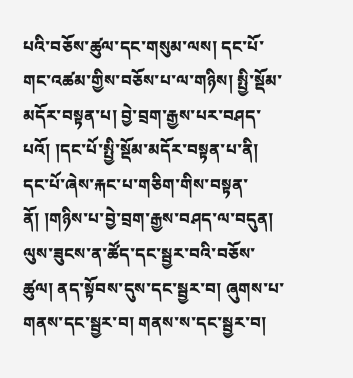པའི་བཅོས་ཚུལ་དང་གསུམ་ལས། དང་པོ་གང་འཚམ་གྱིས་བཅོས་པ་ལ་གཉིས། སྤྱི་སྡོམ་མདོར་བསྟན་པ། བྱེ་བྲག་རྒྱས་པར་བཤད་པའོ། །དང་པོ་སྤྱི་སྡོམ་མདོར་བསྟན་པ་ནི། དང་པོ་ཞེས་རྐང་པ་གཅིག་གིས་བསྟན་ནོ། །གཉིས་པ་བྱེ་བྲག་རྒྱས་བཤད་ལ་བདུན། ལུས་ཟུངས་ན་ཚོད་དང་སྦྱར་བའི་བཅོས་ཚུལ། ནད་སྟོབས་དུས་དང་སྦྱར་བ། ཞུགས་པ་གནས་དང་སྦྱར་བ། གནས་ས་དང་སྦྱར་བ།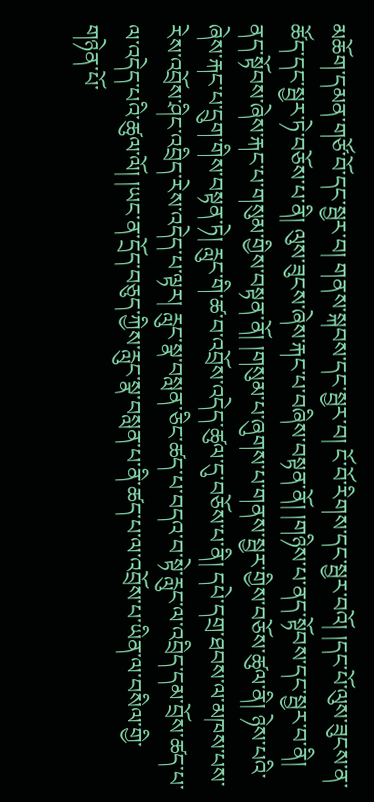མཆོག་དམན་གཙོ་བོ་དང་སྦྱར་བ། གནས་སྐབས་དང་སྦྱར་བ། ངོ་བོ་རིགས་དང་སྦྱར་བའོ། །དང་པོ་ལུས་ཟུངས་ན་ཚོད་དང་སྦྱར་ཏེ་བཅོས་པ་ནི། ལུས་ཟུངས་ཞེས་རྐང་པ་བཞིས་བསྟན་ནོ། །གཉིས་པ་ནད་སྟོབས་དང་སྦྱར་བ་ནི། ནད་སྟོབས་ཞེས་རྐང་པ་གསུམ་གྱིས་བསྟན་ནོ། །གསུམ་པ་ཞུགས་པ་གནས་སྦྱར་གྱིས་བཅོས་ཚུལ་ནི། ཉེས་པའི་ཞེས་རྐང་པ་དྲུག་གིས་བསྟན་ཏེ། རླུང་གི་ཚ་བ་འབྲོས་འདེད་ཚུལ་དུ་བཅོས་པ་ནི། དཔེ་དགྲ་ཐབས་ལ་མཁས་པས་རེས་འབྲོས་ཤིང་འབྲིད་རེས་འདེད་པ་ལྟར། རླུང་སྣ་བསླན་ཅིང་ཚད་པ་བདའ་བ་སྟེ་རླུང་ལ་འབྲིད་དམ་བྲོས་ཚད་པ་ལ་འདེད་པའི་ཚུལ་ལོ། །ཡང་ན་དྲོད་བཅུད་ཀྱིས་རླུང་སྣ་བསླན་པ་ནི་ཚད་པ་ལ་འབྲོས་པ་ཡིན་ལ་བསིལ་གྱི་གཉེན་པོ་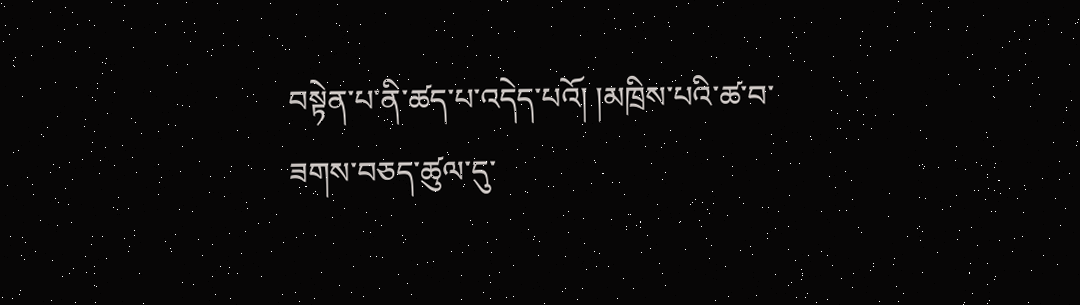བསྟེན་པ་ནི་ཚད་པ་འདེད་པའོ། །མཁྲིས་པའི་ཚ་བ་ཟགས་བཅད་ཚུལ་དུ་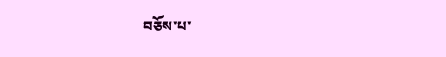བཅོས་པ་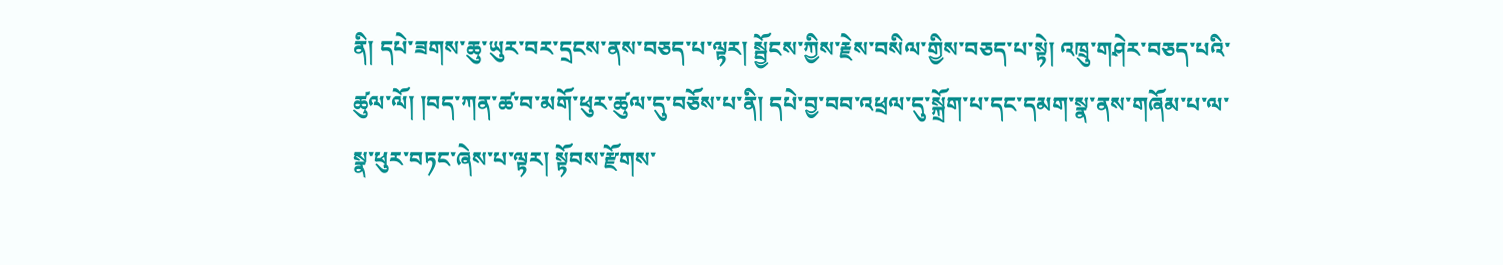ནི། དཔེ་ཟགས་ཆུ་ཡུར་བར་དྲངས་ནས་བཅད་པ་ལྟར། སྦྱོངས་ཀྱིས་རྗེས་བསིལ་གྱིས་བཅད་པ་སྟེ། འཁྲུ་གཤེར་བཅད་པའི་ཚུལ་ལོ། །བད་ཀན་ཚ་བ་མགོ་ཕུར་ཚུལ་དུ་བཅོས་པ་ནི། དཔེ་བྱ་བབ་འཕྲལ་དུ་སྐྲོག་པ་དང་དམག་སྣ་ནས་གཞོམ་པ་ལ་སྣ་ཕུར་བཏང་ཞེས་པ་ལྟར། སྟོབས་རྫོགས་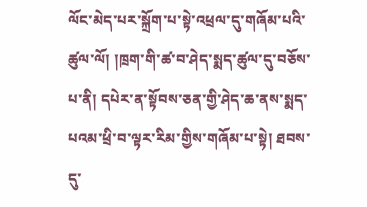ལོང་མེད་པར་སྐྲོག་པ་སྟེ་འཕྲལ་དུ་གཞོམ་པའི་ཚུལ་ལོ། །ཁྲག་གི་ཚ་བ་ཤེད་སྨད་ཚུལ་དུ་བཅོས་པ་ནི། དཔེར་ན་སྟོབས་ཅན་གྱི་ཤེད་ཆ་ནས་སྨད་པའམ་ཕྲི་བ་ལྟར་རིམ་གྱིས་གཞོམ་པ་སྟེ། ཐབས་དུ་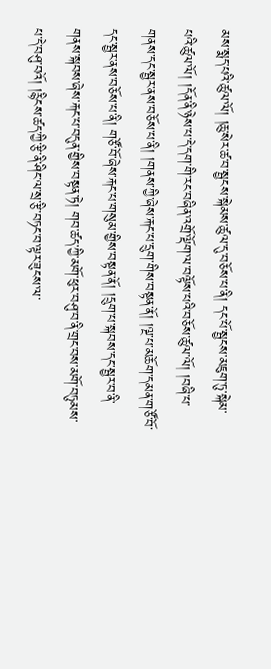མས་སྨད་པའི་ཚུལ་ལོ། །ཆུ་སེར་ཚ་བ་སྦྱངས་སྐེམས་ཚུལ་དུ་བཅོས་པ་ནི། དང་པོ་སྦྱངས་མཇུག་ཏུ་སྐེམ་པའི་ཚུལ་ལོ། །དོན་ནི་ཉེས་པ་དེ་དག་གི་རང་བཞིན་འགྲོ་ལྡོག་ལ་བལྟོས་པའི་བཅོས་ཚུལ་ལོ། །བཞི་པ་གནས་དང་སྦྱར་ནས་བཅོས་པ་ནི། །གནས་ཀྱི་ཞེས་རྐང་པ་དྲུག་གིས་བསྟན་ནོ། །ལྔ་པ་མཆོག་དམན་གཙོ་བོ་དང་སྦྱར་ནས་བཅོས་པ་ནི། གཙོ་བོ་ཞེས་རྐང་པ་གསུམ་གྱིས་བསྟན་ནོ། །དྲུག་པ་སྐབས་དང་སྦྱར་བ་ནི་གནས་སྐབས་ཞེས་རྐང་པ་བདུན་གྱིས་བསྟན་ཏེ། གབ་ཚད་ཀྱི་མགོ་ཕུར་བཤུ་བ་ནི་གྲང་བས་མགོ་བཏུམས་པ་དེ་བཤུ་བའོ། །རྙིངས་ཚད་ཀྱི་རྩི་ནི་ཤིང་ལ་སྲ་རྩི་བཏང་བ་ལྟར་ཟུངས་ལ་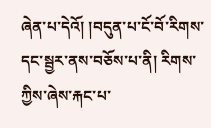ཞེན་པ་དེའོ། །བདུན་པ་ངོ་བོ་རིགས་དང་སྦྱར་ནས་བཅོས་པ་ནི། རིགས་ཀྱིས་ཞེས་རྐང་པ་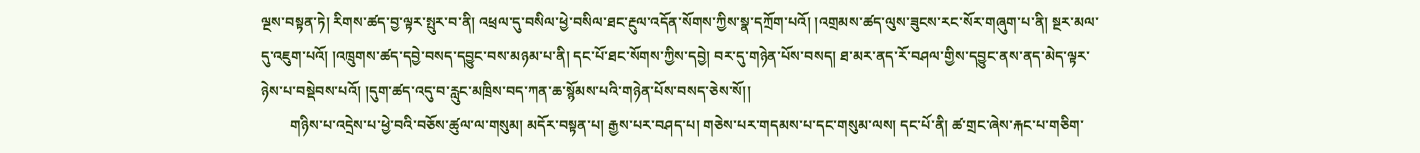ལྔས་བསྟན་ཏེ། རིགས་ཚད་བྱ་ལྟར་སྤུར་བ་ནི། འཕྲལ་དུ་བསིལ་ཕྱེ་བསིལ་ཐང་རྔུལ་འདོན་སོགས་ཀྱིས་སྣ་དཀྲོག་པའོ། །འགྲམས་ཚད་ལུས་ཟུངས་རང་སོར་གཞུག་པ་ནི། སྔར་མལ་དུ་འཇུག་པའོ། །འཁྲུགས་ཚད་དབྱེ་བསད་དབྱུང་བས་མཉམ་པ་ནི། དང་པོ་ཐང་སོགས་ཀྱིས་དབྱེ། བར་དུ་གཉེན་པོས་བསད། ཐ་མར་ནད་རོ་བཤལ་གྱིས་དབྱུང་ནས་ནད་མེད་ལྟར་ཉེས་པ་བསྡེབས་པའོ། །དུག་ཚད་འདུ་བ་རླུང་མཁྲིས་བད་ཀན་ཆ་སྙོམས་པའི་གཉེན་པོས་བསད་ཅེས་སོ།།
        གཉིས་པ་འདྲེས་པ་ཕྱེ་བའི་བཅོས་ཚུལ་ལ་གསུམ། མདོར་བསྟན་པ། རྒྱས་པར་བཤད་པ། གཅེས་པར་གདམས་པ་དང་གསུམ་ལས། དང་པོ་ནི། ཚ་གྲང་ཞེས་རྐང་པ་གཅིག་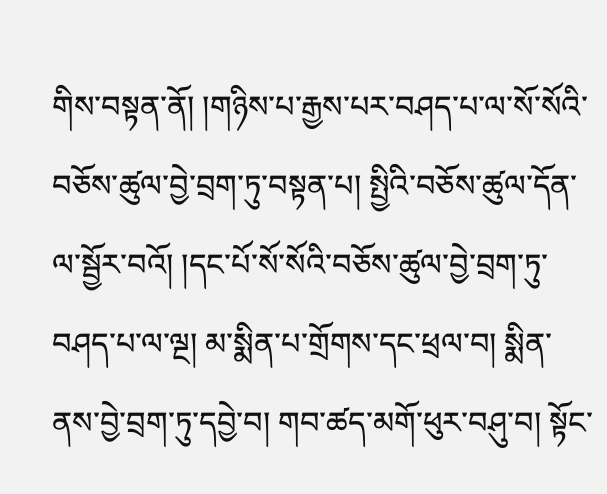གིས་བསྟན་ནོ། །གཉིས་པ་རྒྱས་པར་བཤད་པ་ལ་སོ་སོའི་བཅོས་ཚུལ་བྱེ་བྲག་ཏུ་བསྟན་པ། སྤྱིའི་བཅོས་ཚུལ་དོན་ལ་སྦྱོར་བའོ། །དང་པོ་སོ་སོའི་བཅོས་ཚུལ་བྱེ་བྲག་ཏུ་བཤད་པ་ལ་ལྔ། མ་སྨིན་པ་གྲོགས་དང་ཕྲལ་བ། སྨིན་ནས་བྱེ་བྲག་ཏུ་དབྱེ་བ། གབ་ཚད་མགོ་ཕུར་བཤུ་བ། སྟོང་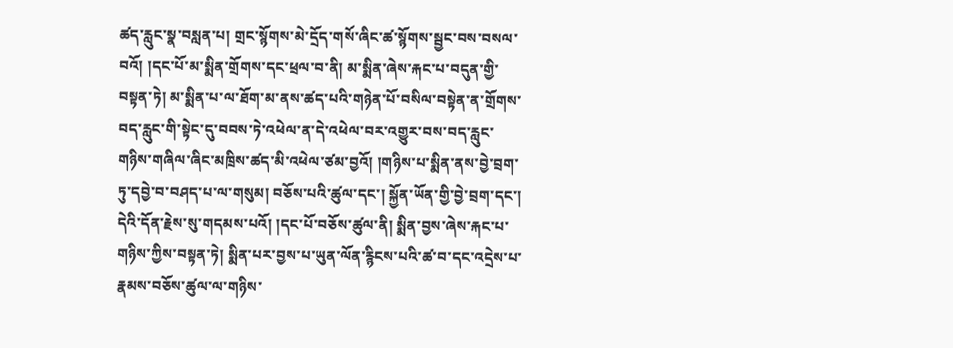ཚད་རླུང་སྣ་བསླན་པ། གྲང་སྙོགས་མེ་དྲོད་གསོ་ཞིང་ཚ་སྙོགས་སྦྱང་བས་བསལ་བའོ། །དང་པོ་མ་སྨིན་གྲོགས་དང་ཕྲལ་བ་ནི། མ་སྨིན་ཞེས་རྐང་པ་བདུན་གྱི་བསྟན་ཏེ། མ་སྨིན་པ་ལ་ཐོག་མ་ནས་ཚད་པའི་གཉེན་པོ་བསིལ་བསྟེན་ན་གྲོགས་བད་རླུང་གི་སྟེང་དུ་བབས་ཏེ་འཕེལ་ན་དེ་འཕེལ་བར་འགྱུར་བས་བད་རླུང་གཉིས་གཞིལ་ཞིང་མཁྲིས་ཚད་མི་འཕེལ་ཙམ་བྱའོ། །གཉིས་པ་སྨིན་ནས་བྱེ་བྲག་ཏུ་དབྱེ་བ་བཤད་པ་ལ་གསུམ། བཅོས་པའི་ཚུལ་དང་། སྐྱོན་ཡོན་གྱི་བྱེ་བྲག་དང་། དེའི་དོན་རྗེས་སུ་གདམས་པའོ། །དང་པོ་བཅོས་ཚུལ་ནི། སྨིན་བྱས་ཞེས་རྐང་པ་གཉིས་ཀྱིས་བསྟན་ཏེ། སྨིན་པར་བྱས་པ་ཡུན་ལོན་རྙིངས་པའི་ཚ་བ་དང་འདྲེས་པ་རྣམས་བཅོས་ཚུལ་ལ་གཉིས་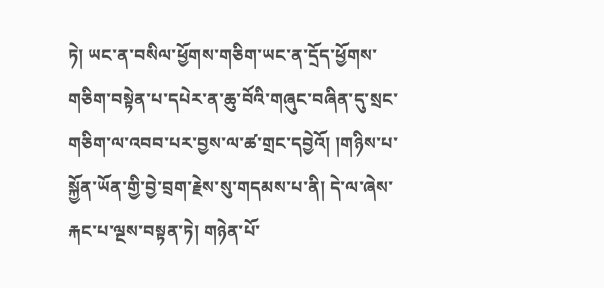ཏེ། ཡང་ན་བསིལ་ཕྱོགས་གཅིག་ཡང་ན་དྲོད་ཕྱོགས་གཅིག་བསྟེན་པ་དཔེར་ན་ཆུ་བོའི་གཞུང་བཞིན་དུ་སྲང་གཅིག་ལ་འབབ་པར་བྱས་ལ་ཚ་གྲང་དབྱེའོ། །གཉིས་པ་སྐྱོན་ཡོན་གྱི་བྱེ་བྲག་རྗེས་སུ་གདམས་པ་ནི། དེ་ལ་ཞེས་རྐང་པ་ལྔས་བསྟན་ཏེ། གཉེན་པོ་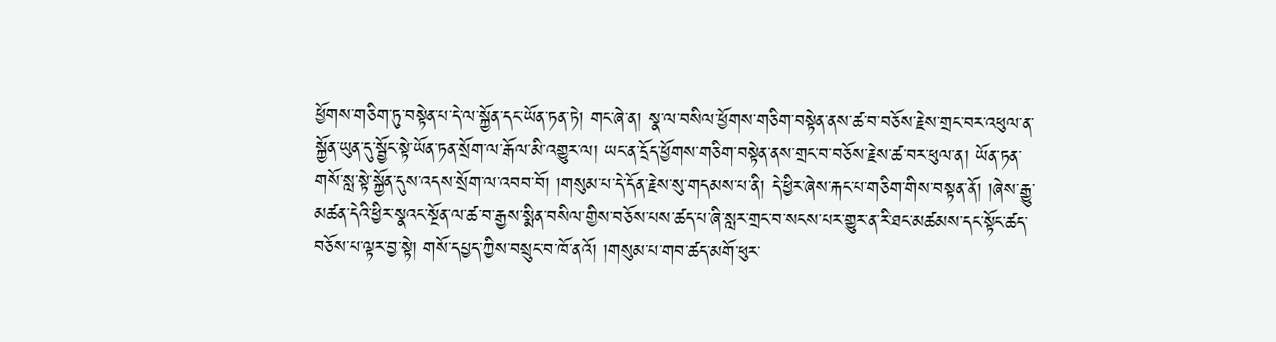ཕྱོགས་གཅིག་ཏུ་བསྟེན་པ་དེ་ལ་སྐྱོན་དང་ཡོན་ཏན་ཏེ། གང་ཞེ་ན། སྣ་ལ་བསིལ་ཕྱོགས་གཅིག་བསྟེན་ནས་ཚ་བ་བཅོས་རྗེས་གྲང་བར་འཕུལ་ན་སྐྱོན་ཡུན་དུ་སྦྱོང་སྟེ་ཡོན་ཏན་སྲོག་ལ་རྒོལ་མི་འགྱུར་ལ། ཡང་ན་དྲོད་ཕྱོགས་གཅིག་བསྟེན་ནས་གྲང་བ་བཅོས་རྗེས་ཚ་བར་ཕུལ་ན། ཡོན་ཏན་གསོ་སླ་སྟེ་སྐྱོན་དུས་འདས་སྲོག་ལ་འབབ་བོ། །གསུམ་པ་དེ་དོན་རྗེས་སུ་གདམས་པ་ནི། དེ་ཕྱིར་ཞེས་རྐང་པ་གཅིག་གིས་བསྟན་ནོ། །ཞེས་རྒྱུ་མཚན་དེའི་ཕྱིར་སྣའང་སྔོན་ལ་ཚ་བ་རྒྱས་སྨིན་བསིལ་གྱིས་བཅོས་པས་ཚད་པ་ཞི་སླར་གྲང་བ་སངས་པར་གྱུར་ན་རི་ཐང་མཚམས་དང་སྟོང་ཚད་བཅོས་པ་ལྟར་བྱ་སྟེ། གསོ་དཔྱད་ཀྱིས་བསྲུང་བ་ཁོ་ནའོ། །གསུམ་པ་གབ་ཚད་མགོ་ཕུར་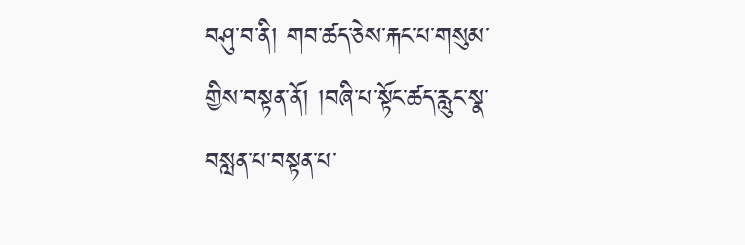བཤུ་བ་ནི། གབ་ཚད་ཅེས་རྐང་པ་གསུམ་གྱིས་བསྟན་ནོ། །བཞི་པ་སྟོང་ཚད་རླུང་སྣ་བསླན་པ་བསྟན་པ་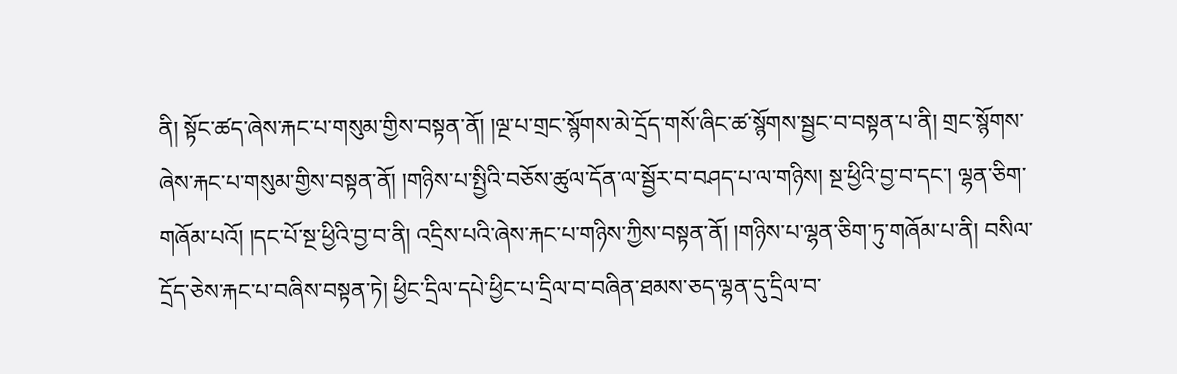ནི། སྟོང་ཚད་ཞེས་རྐང་པ་གསུམ་གྱིས་བསྟན་ནོ། །ལྔ་པ་གྲང་སྙོགས་མེ་དྲོད་གསོ་ཞིང་ཚ་སྙོགས་སྦྱང་བ་བསྟན་པ་ནི། གྲང་སྙོགས་ཞེས་རྐང་པ་གསུམ་གྱིས་བསྟན་ནོ། །གཉིས་པ་སྤྱིའི་བཅོས་ཚུལ་དོན་ལ་སྦྱོར་བ་བཤད་པ་ལ་གཉིས། སྔ་ཕྱིའི་བྱ་བ་དང་། ལྷན་ཅིག་གཞོམ་པའོ། །དང་པོ་སྔ་ཕྱིའི་བྱ་བ་ནི། འདྲིས་པའི་ཞེས་རྐང་པ་གཉིས་ཀྱིས་བསྟན་ནོ། །གཉིས་པ་ལྷན་ཅིག་ཏུ་གཞོམ་པ་ནི། བསིལ་དྲོད་ཅེས་རྐང་པ་བཞིས་བསྟན་ཏེ། ཕྱིང་དྲིལ་དཔེ་ཕྱིང་པ་དྲིལ་བ་བཞིན་ཐམས་ཅད་ལྷན་དུ་དྲིལ་བ་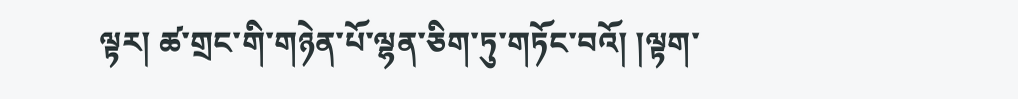ལྟར། ཚ་གྲང་གི་གཉེན་པོ་ལྷན་ཅིག་ཏུ་གཏོང་བའོ། །ལྟག་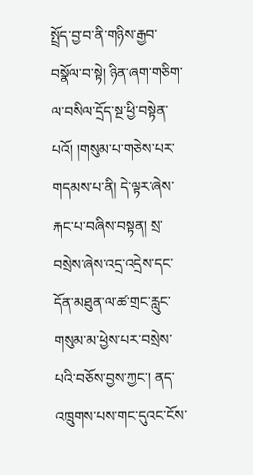སྤྲོད་བྱ་བ་ནི་གཉིས་རྒྱབ་བསྣོལ་བ་སྟེ། ཉིན་ཞག་གཅིག་ལ་བསིལ་དྲོད་སྔ་ཕྱི་བསྟེན་པའོ། །གསུམ་པ་གཅེས་པར་གདམས་པ་ནི། དེ་ལྟར་ཞེས་རྐང་པ་བཞིས་བསྟན། སྲ་བསྲེས་ཞེས་འདྲ་འདྲེས་དང་དོན་མཐུན་ལ་ཚ་གྲང་རླུང་གསུམ་མ་ཕྱེས་པར་བསྲེས་པའི་བཅོས་བྱས་ཀྱང་། ནད་འཁྲུགས་པས་གང་དུའང་ངོས་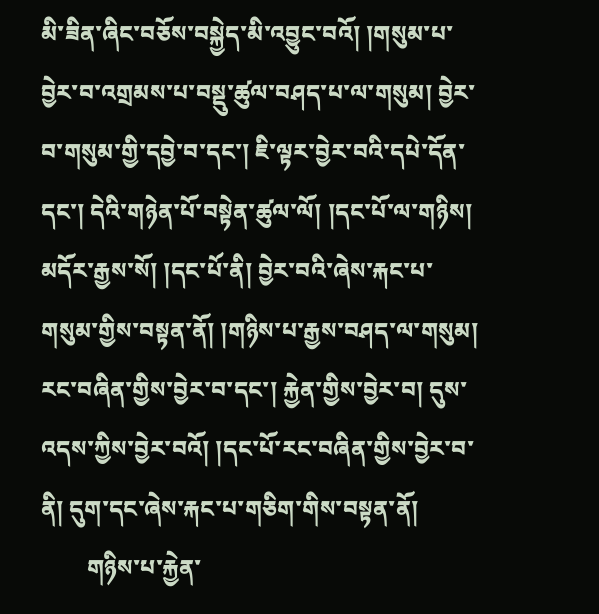མི་ཟིན་ཞིང་བཅོས་བསྐྱེད་མི་འབྱུང་བའོ། །གསུམ་པ་བྱེར་བ་འགྲམས་པ་བསྡུ་ཚུལ་བཤད་པ་ལ་གསུམ། བྱེར་བ་གསུམ་གྱི་དབྱེ་བ་དང་། ཇི་ལྟར་བྱེར་བའི་དཔེ་དོན་དང་། དེའི་གཉེན་པོ་བསྟེན་ཚུལ་ལོ། །དང་པོ་ལ་གཉིས། མདོར་རྒྱས་སོ། །དང་པོ་ནི། བྱེར་བའི་ཞེས་རྐང་པ་གསུམ་གྱིས་བསྟན་ནོ། །གཉིས་པ་རྒྱས་བཤད་ལ་གསུམ། རང་བཞིན་གྱིས་བྱེར་བ་དང་། རྐྱེན་གྱིས་བྱེར་བ། དུས་འདས་ཀྱིས་བྱེར་བའོ། །དང་པོ་རང་བཞིན་གྱིས་བྱེར་བ་ནི། དུག་དང་ཞེས་རྐང་པ་གཅིག་གིས་བསྟན་ནོ།
        གཉིས་པ་རྐྱེན་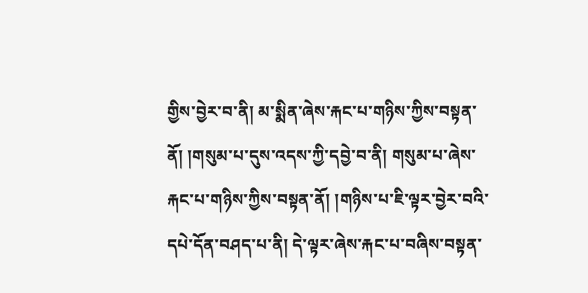གྱིས་བྱེར་བ་ནི། མ་སྨིན་ཞེས་རྐང་པ་གཉིས་ཀྱིས་བསྟན་ནོ། །གསུམ་པ་དུས་འདས་ཀྱི་དབྱེ་བ་ནི། གསུམ་པ་ཞེས་རྐང་པ་གཉིས་ཀྱིས་བསྟན་ནོ། །གཉིས་པ་ཇི་ལྟར་བྱེར་བའི་དཔེ་དོན་བཤད་པ་ནི། དེ་ལྟར་ཞེས་རྐང་པ་བཞིས་བསྟན་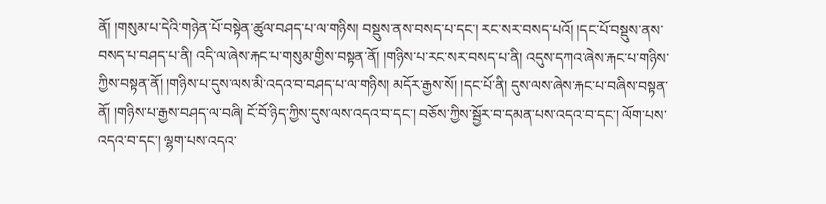ནོ། །གསུམ་པ་དེའི་གཉེན་པོ་བསྟེན་ཚུལ་བཤད་པ་ལ་གཉིས། བསྡུས་ནས་བསད་པ་དང་། རང་སར་བསད་པའོ། །དང་པོ་བསྡུས་ནས་བསད་པ་བཤད་པ་ནི། འདི་ལ་ཞེས་རྐང་པ་གསུམ་གྱིས་བསྟན་ནོ། །གཉིས་པ་རང་སར་བསད་པ་ནི། འདུས་དཀའ་ཞེས་རྐང་པ་གཉིས་ཀྱིས་བསྟན་ནོ། །གཉིས་པ་དུས་ལས་མི་འདའ་བ་བཤད་པ་ལ་གཉིས། མདོར་རྒྱས་སོ། །དང་པོ་ནི། དུས་ལས་ཞེས་རྐང་པ་བཞིས་བསྟན་ནོ། །གཉིས་པ་རྒྱས་བཤད་ལ་བཞི། ངོ་བོ་ཉིད་ཀྱིས་དུས་ལས་འདའ་བ་དང་། བཅོས་ཀྱིས་སྦྱོར་བ་དམན་པས་འདའ་བ་དང་། ལོག་པས་འདའ་བ་དང་། ལྷག་པས་འདའ་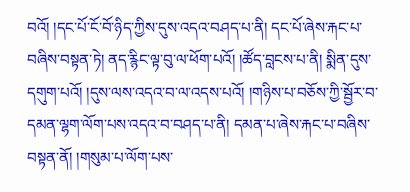བའོ། །དང་པོ་ངོ་བོ་ཉིད་ཀྱིས་དུས་འདའ་བཤད་པ་ནི། དང་པོ་ཞེས་རྐང་པ་བཞིས་བསྟན་ཏེ། ནད་རྙིང་ལྟ་བུ་ལ་ཕོག་པའོ། །ཚོད་བླངས་པ་ནི། སྨིན་དུས་དགུག་པའོ། །དུས་ལས་འདའ་བ་ལ་འདས་པའོ། །གཉིས་པ་བཅོས་ཀྱི་སྦྱོར་བ་དམན་ལྷག་ལོག་པས་འདའ་བ་བཤད་པ་ནི། དམན་པ་ཞེས་རྐང་པ་བཞིས་བསྟན་ནོ། །གསུམ་པ་ལོག་པས་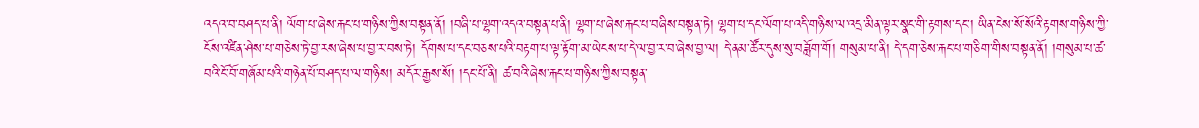འདའ་བ་བཤད་པ་ནི། ལོག་པ་ཞེས་རྐང་པ་གཉིས་ཀྱིས་བསྟན་ནོ། །བཞི་པ་ལྷག་འདའ་བསྟན་པ་ནི། ལྷག་པ་ཞེས་རྐང་པ་བཞིས་བསྟན་ཏེ། ལྷག་པ་དང་ལོག་པ་འདི་གཉིས་ལ་འདྲ་མིན་ལྟར་སྣང་གི་རྟགས་དང་། ཡིན་ངེས་སོ་སོའི་རྟགས་གཉིས་ཀྱི་ངོས་འཛིན་ཤེས་པ་གཅེས་ཏེ་བྱ་རས་ཞེས་པ་བྱ་ར་བས་ཏེ། དོགས་པ་དང་བཅས་པའི་བརྟག་པ་ལྟ་རྟོག་མ་ཡེངས་པ་དེ་ལ་བྱ་ར་བ་ཞེས་བྱ་ལ། དེ་ནམ་ཚོར་དུས་སུ་བཟློག་གོ། གསུམ་པ་ནི། དེ་དག་ཅེས་རྐང་པ་གཅིག་གིས་བསྟན་ནོ། །གསུམ་པ་ཚ་བའི་ངོ་བོ་གཞོམ་པའི་གཉེན་པོ་བཤད་པ་ལ་གཉིས། མདོར་རྒྱས་སོ། །དང་པོ་ནི། ཚ་བའི་ཞེས་རྐང་པ་གཉིས་ཀྱིས་བསྟན་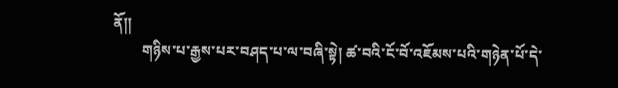ནོ།།
        གཉིས་པ་རྒྱས་པར་བཤད་པ་ལ་བཞི་སྟེ། ཚ་བའི་ངོ་བོ་འཇོམས་པའི་གཉེན་པོ་དེ་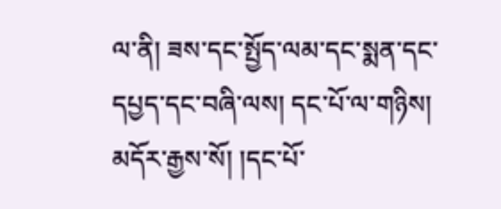ལ་ནི། ཟས་དང་སྤྱོད་ལམ་དང་སྨན་དང་དཔྱད་དང་བཞི་ལས། དང་པོ་ལ་གཉིས། མདོར་རྒྱས་སོ། །དང་པོ་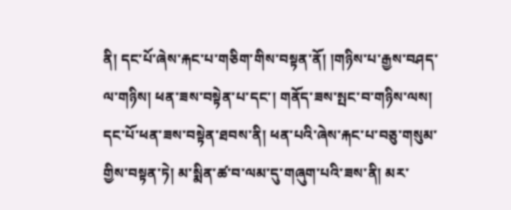ནི། དང་པོ་ཞེས་རྐང་པ་གཅིག་གིས་བསྟན་ནོ། །གཉིས་པ་རྒྱས་བཤད་ལ་གཉིས། ཕན་ཟས་བསྟེན་པ་དང་། གནོད་ཟས་སྤང་བ་གཉིས་ལས། དང་པོ་ཕན་ཟས་བསྟེན་ཐབས་ནི། ཕན་པའི་ཞེས་རྐང་པ་བཅུ་གསུམ་གྱིས་བསྟན་ཏེ། མ་སྨིན་ཚ་བ་ལམ་དུ་གཞུག་པའི་ཟས་ནི། མར་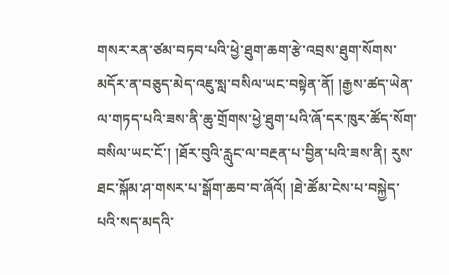གསར་རན་ཙམ་བཏབ་པའི་ཕྱེ་ཐུག་ཆག་རྩེ་འབྲས་ཐུག་སོགས་མདོར་ན་བཅུད་མེད་འཇུ་སླ་བསིལ་ཡང་བསྟེན་ནོ། །རྒྱས་ཚད་ཡེན་ལ་གཏད་པའི་ཟས་ནི་ཆུ་གྲོགས་ཕྱེ་ཐུག་པའི་ཞོ་དར་ཁུར་ཚོད་སོག་བསིལ་ཡང་ངོ་། །ཐོར་བུའི་རླུང་ལ་བརྔན་པ་བྱིན་པའི་ཟས་ནི། རུས་ཐང་སྐོམ་ཤ་གསར་པ་སྒོག་ཆབ་བ་ཞོའོ། །ཐེ་ཚོམ་ངེས་པ་བསྐྱེད་པའི་སད་མདའི་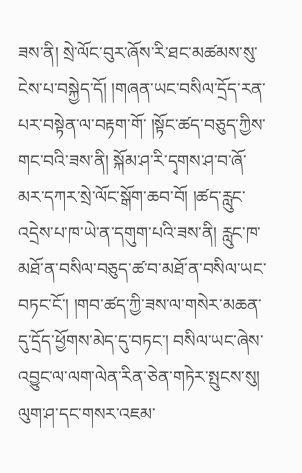ཟས་ནི། སྲེ་ལོང་བུར་ཞོས་རི་ཐང་མཚམས་སུ་ངེས་པ་བསྐྱེད་དོ། །གཞན་ཡང་བསིལ་དྲོད་རན་པར་བསྟེན་ལ་བརྟག་གོ་ །སྟོང་ཚད་བཅུད་ཀྱིས་གང་བའི་ཟས་ནི། སྐོམ་ཤ་རི་དྭགས་ཤ་བ་ཞོ་མར་དཀར་སྲེ་ལོང་སྒོག་ཆབ་བོ། །ཚད་རླུང་འདྲེས་པ་ཁ་ཡེ་ན་དགུག་པའི་ཟས་ནི། རླུང་ཁ་མཐོ་ན་བསིལ་བཅུད་ཚ་བ་མཐོ་ན་བསིལ་ཡང་བཏང་ངོ་། །གབ་ཚད་ཀྱི་ཟས་ལ་གསེར་མཆན་དུ་དྲོད་ཕྱོགས་མེད་དུ་བཏང་། བསིལ་ཡང་ཞེས་འབྱུང་ལ་ལག་ལེན་རིན་ཅེན་གཏེར་སྤུངས་སུ། ལུག་ཤ་དང་གསར་འཇམ་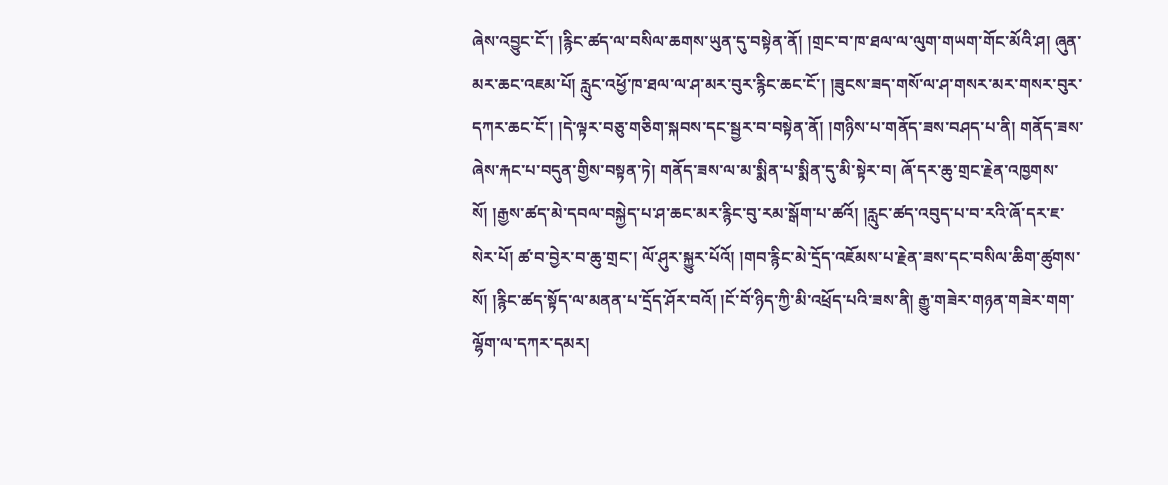ཞེས་འབྱུང་ངོ་། །རྙིང་ཚད་ལ་བསིལ་ཆགས་ཡུན་དུ་བསྟེན་ནོ། །གྲང་བ་ཁ་ཐལ་ལ་ལུག་གཡག་གོང་མོའི་ཤ། ཞུན་མར་ཆང་འཇམ་པོ། རླུང་འཕྱོ་ཁ་ཐལ་ལ་ཤ་མར་བུར་རྙིང་ཆང་ངོ་། །ཟུངས་ཟད་གསོ་ལ་ཤ་གསར་མར་གསར་བུར་དཀར་ཆང་ངོ་། །དེ་ལྟར་བཅུ་གཅིག་སྐབས་དང་སྦྱར་བ་བསྟེན་ནོ། །གཉིས་པ་གནོད་ཟས་བཤད་པ་ནི། གནོད་ཟས་ཞེས་རྐང་པ་བདུན་གྱིས་བསྟན་ཏེ། གནོད་ཟས་ལ་མ་སྨིན་པ་སྨིན་དུ་མི་སྟེར་བ། ཞོ་དར་ཆུ་གྲང་རྗེན་འཁྱགས་སོ། །རྒྱས་ཚད་མེ་དབལ་བསྐྱེད་པ་ཤ་ཆང་མར་རྙིང་བུ་རམ་སྒོག་པ་ཚའོ། །རླུང་ཚད་འབུད་པ་བ་རའི་ཞོ་དར་ཇ་སེར་པོ། ཚ་བ་བྱེར་བ་ཆུ་གྲང་། ལོ་ཤུར་སྐྱུར་པོའོ། །གབ་རྙིང་མེ་དྲོད་འཇོམས་པ་རྗེན་ཟས་དང་བསིལ་ཆིག་ཚུགས་སོ། །རྙིང་ཚད་སྟོད་ལ་མནན་པ་དྲོད་ཤོར་བའོ། །ངོ་བོ་ཉིད་ཀྱི་མི་འཕྲོད་པའི་ཟས་ནི། རྒྱུ་གཟེར་གཉན་གཟེར་གག་ལྷོག་ལ་དཀར་དམར།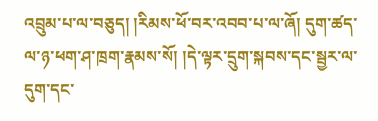འབྲུམ་པ་ལ་བཅུད། །རིམས་ཕོ་བར་འབབ་པ་ལ་ཞོ། དུག་ཚད་ལ་ཉ་ཕག་ཤ་ཁྲག་རྣམས་སོ། །དེ་ལྟར་དྲུག་སྐབས་དང་སྦྱར་ལ་དུག་དང་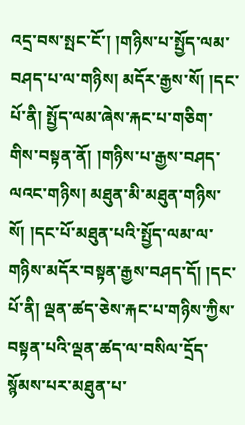འདྲ་བས་སྤང་ངོ་། །གཉིས་པ་སྤྱོད་ལམ་བཤད་པ་ལ་གཉིས། མདོར་རྒྱས་སོ། །དང་པོ་ནི། སྤྱོད་ལམ་ཞེས་རྐང་པ་གཅིག་གིས་བསྟན་ནོ། །གཉིས་པ་རྒྱས་བཤད་ལའང་གཉིས། མཐུན་མི་མཐུན་གཉིས་སོ། །དང་པོ་མཐུན་པའི་སྤྱོད་ལམ་ལ་གཉིས་མདོར་བསྟན་རྒྱས་བཤད་དོ། །དང་པོ་ནི། ལྡན་ཚད་ཅེས་རྐང་པ་གཉིས་ཀྱིས་བསྟན་པའི་ལྡན་ཚད་ལ་བསིལ་དྲོད་སྙོམས་པར་མཐུན་པ་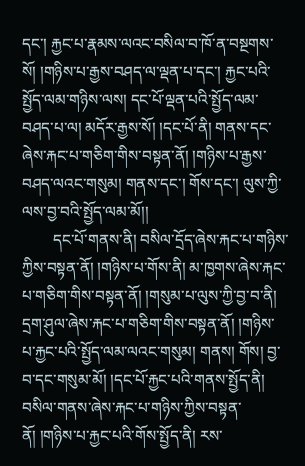དང་། རྐྱང་པ་རྣམས་ལའང་བསིལ་བ་ཁོ་ན་བསྔགས་སོ། །གཉིས་པ་རྒྱས་བཤད་ལ་ལྡན་པ་དང་། རྐྱང་པའི་སྤྱོད་ལམ་གཉིས་ལས། དང་པོ་ལྡན་པའི་སྤྱོད་ལམ་བཤད་པ་ལ། མདོར་རྒྱས་སོ། །དང་པོ་ནི། གནས་དང་ཞེས་རྐང་པ་གཅིག་གིས་བསྟན་ནོ། །གཉིས་པ་རྒྱས་བཤད་ལའང་གསུམ། གནས་དང་། གོས་དང་། ལུས་ཀྱི་ལས་བྱ་བའི་སྤྱོད་ལམ་མོ།།
        དང་པོ་གནས་ནི། བསིལ་དྲོད་ཞེས་རྐང་པ་གཉིས་ཀྱིས་བསྟན་ནོ། །གཉིས་པ་གོས་ནི། མ་ཁྱགས་ཞེས་རྐང་པ་གཅིག་གིས་བསྟན་ནོ། །གསུམ་པ་ལུས་ཀྱི་བྱ་བ་ནི། དྲག་ཤུལ་ཞེས་རྐང་པ་གཅིག་གིས་བསྟན་ནོ། །གཉིས་པ་རྐྱང་པའི་སྤྱོད་ལམ་ལའང་གསུམ། གནས། གོས། བྱ་བ་དང་གསུམ་མོ། །དང་པོ་རྐྱང་པའི་གནས་སྤྱོད་ནི། བསིལ་གནས་ཞེས་རྐང་པ་གཉིས་ཀྱིས་བསྟན་ནོ། །གཉིས་པ་རྐྱང་པའི་གོས་སྤྱོད་ནི། རས་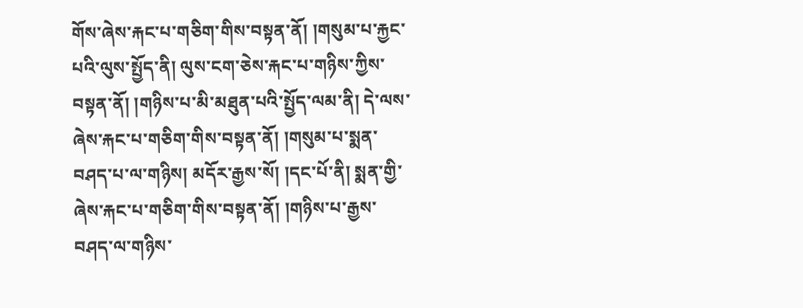གོས་ཞེས་རྐང་པ་གཅིག་གིས་བསྟན་ནོ། །གསུམ་པ་རྐྱང་པའི་ལུས་སྤྱོད་ནི། ལུས་ངག་ཅེས་རྐང་པ་གཉིས་ཀྱིས་བསྟན་ནོ། །གཉིས་པ་མི་མཐུན་པའི་སྤྱོད་ལམ་ནི། དེ་ལས་ཞེས་རྐང་པ་གཅིག་གིས་བསྟན་ནོ། །གསུམ་པ་སྨན་བཤད་པ་ལ་གཉིས། མདོར་རྒྱས་སོ། །དང་པོ་ནི། སྨན་གྱི་ཞེས་རྐང་པ་གཅིག་གིས་བསྟན་ནོ། །གཉིས་པ་རྒྱས་བཤད་ལ་གཉིས་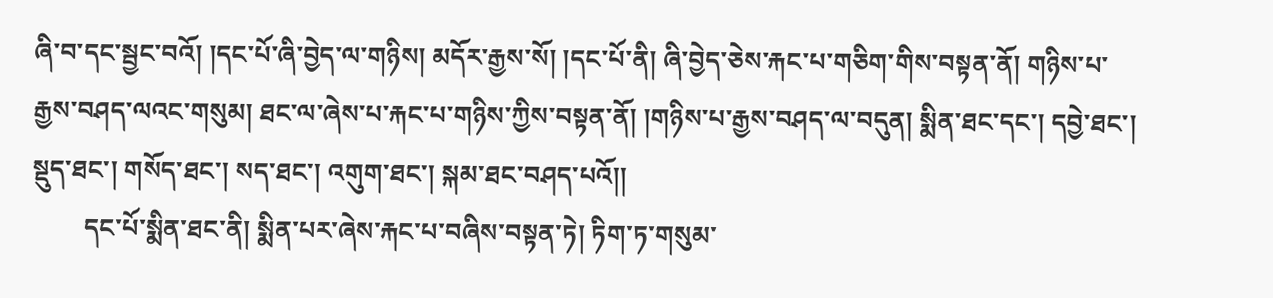ཞི་བ་དང་སྦྱང་བའོ། །དང་པོ་ཞི་བྱེད་ལ་གཉིས། མདོར་རྒྱས་སོ། །དང་པོ་ནི། ཞི་བྱེད་ཅེས་རྐང་པ་གཅིག་གིས་བསྟན་ནོ། གཉིས་པ་རྒྱས་བཤད་ལའང་གསུམ། ཐང་ལ་ཞེས་པ་རྐང་པ་གཉིས་ཀྱིས་བསྟན་ནོ། །གཉིས་པ་རྒྱས་བཤད་ལ་བདུན། སྨིན་ཐང་དང་། དབྱེ་ཐང་། སྡུད་ཐང་། གསོད་ཐང་། སད་ཐང་། འགུག་ཐང་། སྐམ་ཐང་བཤད་པའོ།།
        དང་པོ་སྨིན་ཐང་ནི། སྨིན་པར་ཞེས་རྐང་པ་བཞིས་བསྟན་ཏེ། ཏིག་ཏ་གསུམ་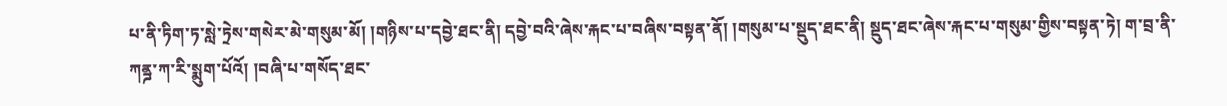པ་ནི་ཏིག་ཏ་སླེ་ཏྲེས་གསེར་མེ་གསུམ་མོ། །གཉིས་པ་དབྱེ་ཐང་ནི། དབྱེ་བའི་ཞེས་རྐང་པ་བཞིས་བསྟན་ནོ། །གསུམ་པ་སྡུད་ཐང་ནི། སྡུད་ཐང་ཞེས་རྐང་པ་གསུམ་གྱིས་བསྟན་ཏེ། ག་བྲ་ནི་ཀནྜ་ཀ་རི་སྨུག་པོའོ། །བཞི་པ་གསོད་ཐང་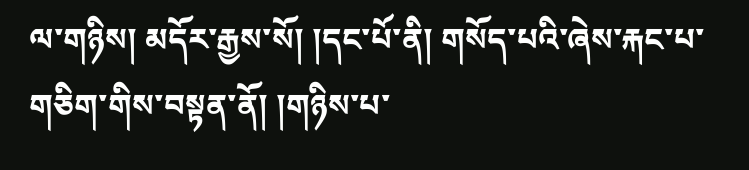ལ་གཉིས། མདོར་རྒྱས་སོ། །དང་པོ་ནི། གསོད་པའི་ཞེས་རྐང་པ་གཅིག་གིས་བསྟན་ནོ། །གཉིས་པ་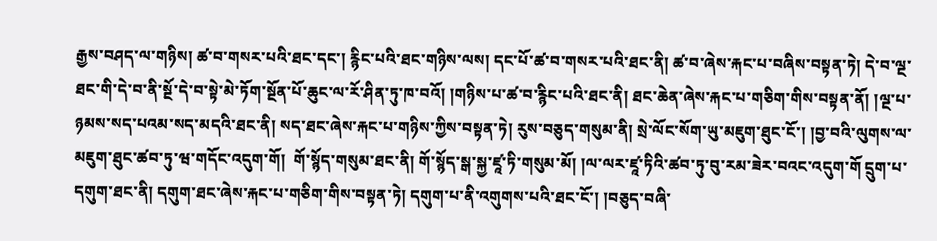རྒྱས་བཤད་ལ་གཉིས། ཚ་བ་གསར་པའི་ཐང་དང་། རྙིང་པའི་ཐང་གཉིས་ལས། དང་པོ་ཚ་བ་གསར་པའི་ཐང་ནི། ཚ་བ་ཞེས་རྐང་པ་བཞིས་བསྟན་ཏེ། དེ་བ་ལྔ་ཐང་གི་དེ་བ་ནི་སྔོ་དེ་བ་སྟེ་མེ་ཏོག་སྔོན་པོ་ཆུང་ལ་རོ་ཤིན་ཏུ་ཁ་བའོ། །གཉིས་པ་ཚ་བ་རྙིང་པའི་ཐང་ནི། ཐང་ཆེན་ཞེས་རྐང་པ་གཅིག་གིས་བསྟན་ནོ། །ལྔ་པ་ཉམས་སད་པའམ་སད་མདའི་ཐང་ནི། སད་ཐང་ཞེས་རྐང་པ་གཉིས་ཀྱིས་བསྟན་ཏེ། རུས་བཅུད་གསུམ་ནི། སྲེ་ལོང་སོག་ཡུ་མཇུག་ཐུང་ངོ་། །བྱ་བའི་ལུགས་ལ་མཇུག་ཐུང་ཚབ་ཏུ་ཝ་གདོང་འདུག་གོ།  གོ་སྙོད་གསུམ་ཐང་ནི། གོ་སྙོད་སྒ་སྐྱ་ཛཱ་ཏི་གསུམ་མོ། །ལ་ལར་ཛཱ་ཏིའི་ཚབ་ཏུ་བུ་རམ་ཟེར་བའང་འདུག་གོ དྲུག་པ་དགུག་ཐང་ནི། དགུག་ཐང་ཞེས་རྐང་པ་གཅིག་གིས་བསྟན་ཏེ། དགུག་པ་ནི་འགུགས་པའི་ཐང་ངོ་། །བཅུད་བཞི་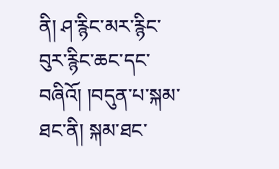ནི། ཤ་རྙིང་མར་རྙིང་བུར་རྙིང་ཆང་དང་བཞིའོ། །བདུན་པ་སྐམ་ཐང་ནི། སྐམ་ཐང་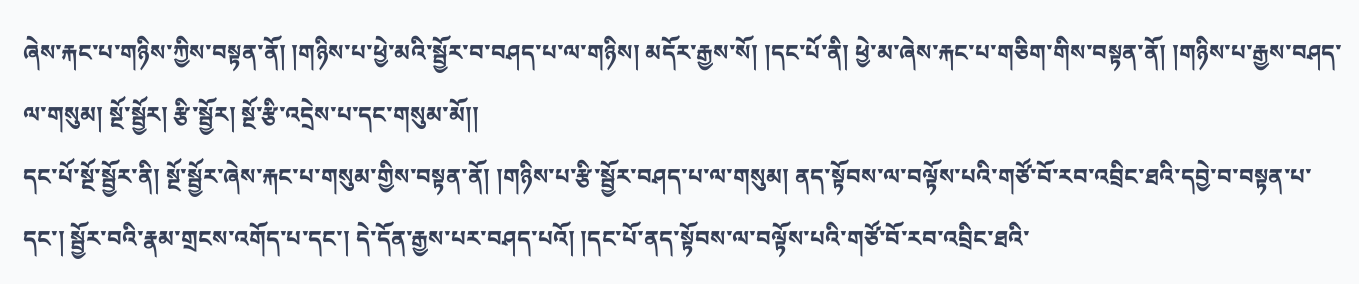ཞེས་རྐང་པ་གཉིས་ཀྱིས་བསྟན་ནོ། །གཉིས་པ་ཕྱེ་མའི་སྦྱོར་བ་བཤད་པ་ལ་གཉིས། མདོར་རྒྱས་སོ། །དང་པོ་ནི། ཕྱེ་མ་ཞེས་རྐང་པ་གཅིག་གིས་བསྟན་ནོ། །གཉིས་པ་རྒྱས་བཤད་ལ་གསུམ། སྔོ་སྦྱོར། རྩི་སྦྱོར། སྔོ་རྩི་འདྲེས་པ་དང་གསུམ་མོ།།
དང་པོ་སྔོ་སྦྱོར་ནི། སྔོ་སྦྱོར་ཞེས་རྐང་པ་གསུམ་གྱིས་བསྟན་ནོ། །གཉིས་པ་རྩི་སྦྱོར་བཤད་པ་ལ་གསུམ། ནད་སྟོབས་ལ་བལྟོས་པའི་གཙོ་བོ་རབ་འབྲིང་ཐའི་དབྱེ་བ་བསྟན་པ་དང་། སྦྱོར་བའི་རྣམ་གྲངས་འགོད་པ་དང་། དེ་དོན་རྒྱས་པར་བཤད་པའོ། །དང་པོ་ནད་སྟོབས་ལ་བལྟོས་པའི་གཙོ་བོ་རབ་འབྲིང་ཐའི་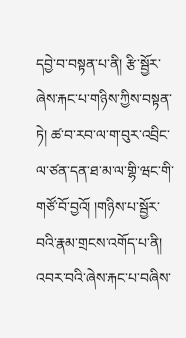དབྱེ་བ་བསྟན་པ་ནི། རྩི་སྦྱོར་ཞེས་རྐང་པ་གཉིས་ཀྱིས་བསྟན་ཏེ། ཚ་བ་རབ་ལ་ག་བུར་འབྲིང་ལ་ཙན་དན་ཐ་མ་ལ་གྷི་ཝང་གི་གཙོ་བོ་བྱའོ། །གཉིས་པ་སྦྱོར་བའི་རྣམ་གྲངས་འགོད་པ་ནི། འབར་བའི་ཞེས་རྐང་པ་བཞིས་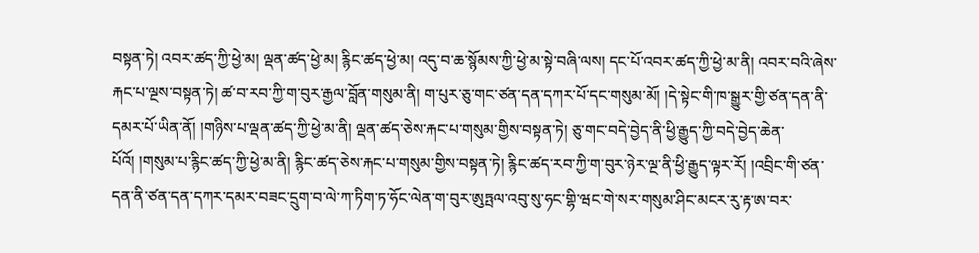བསྟན་ཏེ། འབར་ཚད་ཀྱི་ཕྱེ་མ། ལྡན་ཚད་ཕྱེ་མ། རྙིང་ཚད་ཕྱེ་མ། འདུ་བ་ཆ་སྙོམས་ཀྱི་ཕྱེ་མ་སྟེ་བཞི་ལས། དང་པོ་འབར་ཚད་ཀྱི་ཕྱེ་མ་ནི། འབར་བའི་ཞེས་རྐང་པ་ལྔས་བསྟན་ཏེ། ཚ་བ་རབ་ཀྱི་ག་བུར་རྒྱལ་བློན་གསུམ་ནི། ག་པུར་ཅུ་གང་ཙན་དན་དཀར་པོ་དང་གསུམ་མོ། །དེ་སྟེང་གི་ཁ་སྒྱུར་གྱི་ཙན་དན་ནི་དམར་པོ་ཡིན་ནོ། །གཉིས་པ་ལྡན་ཚད་ཀྱི་ཕྱེ་མ་ནི། ལྡན་ཚད་ཅེས་རྐང་པ་གསུམ་གྱིས་བསྟན་ཏེ། ཅུ་གང་བདེ་བྱེད་ནི་ཕྱི་རྒྱུད་ཀྱི་བདེ་བྱེད་ཆེན་པོའོ། །གསུམ་པ་རྙིང་ཚད་ཀྱི་ཕྱེ་མ་ནི། རྙིང་ཚད་ཅེས་རྐང་པ་གསུམ་གྱིས་བསྟན་ཏེ། རྙིང་ཚད་རབ་ཀྱི་ག་བུར་ཉེར་ལྔ་ནི་ཕྱི་རྒྱུད་ལྟར་རོ། །འབྲིང་གི་ཙན་དན་ནི་ཙན་དན་དཀར་དམར་བཟང་དྲུག་བ་ལེ་ཀ་ཏིག་ཏ་ཧོང་ལེན་ག་བུར་ཨུཏྤལ་འབུ་སུ་ཧང་གྷི་ཝང་གེ་སར་གསུམ་ཤིང་མངར་རུ་རྟ་ཨ་བར་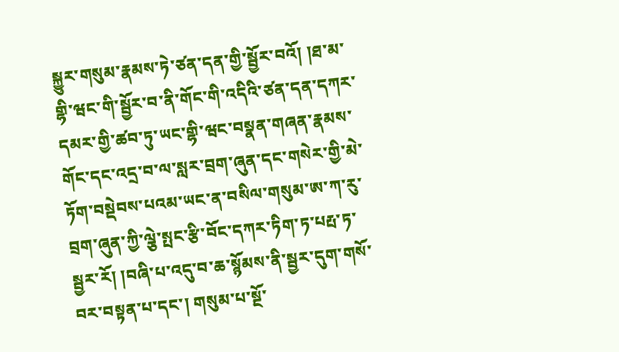སྐྱུར་གསུམ་རྣམས་ཏེ་ཙན་དན་གྱི་སྦྱོར་བའོ། །ཐ་མ་གྷི་ཝང་གི་སྦྱོར་བ་ནི་གོང་གི་འདིའི་ཙན་དན་དཀར་དམར་གྱི་ཚབ་ཏུ་ཡང་གྷི་ཝང་བསྣན་གཞན་རྣམས་གོང་དང་འདྲ་བ་ལ་སླར་བྲག་ཞུན་དང་གསེར་གྱི་མེ་ཏོག་བསྡེབས་པའམ་ཡང་ན་བསིལ་གསུམ་ཨ་ཀ་རུ་བྲག་ཞུན་ཀྱི་ལྕེ་སྤང་རྩི་བོང་དཀར་ཏིག་ཏ་པརྤ་ཏ་སྦྱར་རོ། །བཞི་པ་འདུ་བ་ཆ་སྙོམས་ནི་སྦྱར་དུག་གསོ་བར་བསྟན་པ་དང་། གསུམ་པ་སྔོ་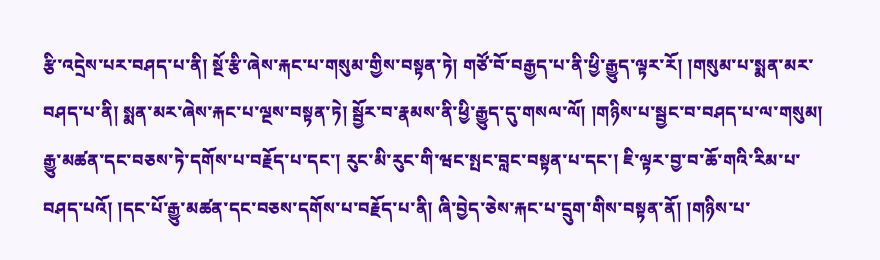རྩི་འདྲེས་པར་བཤད་པ་ནི། སྔོ་རྩི་ཞེས་རྐང་པ་གསུམ་གྱིས་བསྟན་ཏེ། གཙོ་བོ་བརྒྱད་པ་ནི་ཕྱི་རྒྱུད་ལྟར་རོ། །གསུམ་པ་སྨན་མར་བཤད་པ་ནི། སྨན་མར་ཞེས་རྐང་པ་ལྔས་བསྟན་ཏེ། སྦྱོར་བ་རྣམས་ནི་ཕྱི་རྒྱུད་དུ་གསལ་ལོ། །གཉིས་པ་སྦྱང་བ་བཤད་པ་ལ་གསུམ། རྒྱུ་མཚན་དང་བཅས་ཏེ་དགོས་པ་བརྗོད་པ་དང་། རུང་མི་རུང་གི་ཝང་སྤང་བླང་བསྟན་པ་དང་། ཇི་ལྟར་བྱ་བ་ཆོ་གའི་རིམ་པ་བཤད་པའོ། །དང་པོ་རྒྱུ་མཚན་དང་བཅས་དགོས་པ་བརྗོད་པ་ནི། ཞི་བྱེད་ཅེས་རྐང་པ་དྲུག་གིས་བསྟན་ནོ། །གཉིས་པ་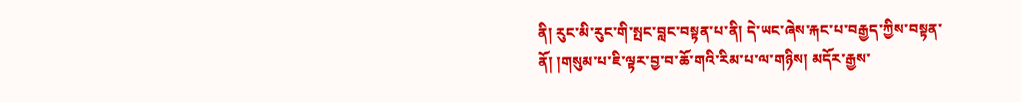ནི། རུང་མི་རུང་གི་སྤང་བླང་བསྟན་པ་ནི། དེ་ཡང་ཞེས་རྐང་པ་བརྒྱད་ཀྱིས་བསྟན་ནོ། །གསུམ་པ་ཇི་ལྟར་བྱ་བ་ཆོ་གའི་རིམ་པ་ལ་གཉིས། མདོར་རྒྱས་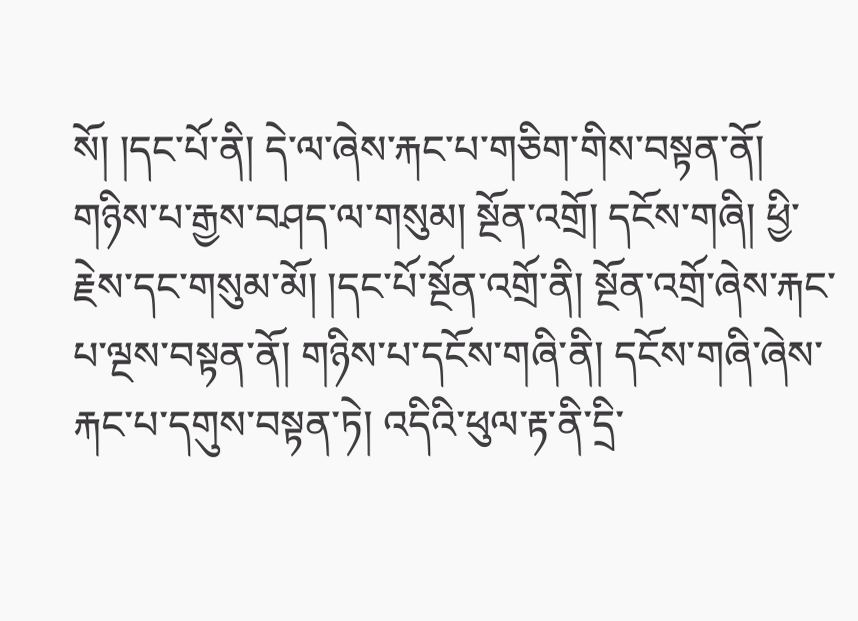སོ། །དང་པོ་ནི། དེ་ལ་ཞེས་རྐང་པ་གཅིག་གིས་བསྟན་ནོ། གཉིས་པ་རྒྱས་བཤད་ལ་གསུམ། སྔོན་འགྲོ། དངོས་གཞི། ཕྱི་རྗེས་དང་གསུམ་མོ། །དང་པོ་སྔོན་འགྲོ་ནི། སྔོན་འགྲོ་ཞེས་རྐང་པ་ལྔས་བསྟན་ནོ། གཉིས་པ་དངོས་གཞི་ནི། དངོས་གཞི་ཞེས་རྐང་པ་དགུས་བསྟན་ཏེ། འདིའི་ཕུལ་རྟ་ནི་དྲི་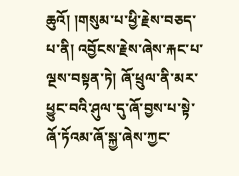ཆུའོ། །གསུམ་པ་ཕྱི་རྗེས་བཅད་པ་ནི། འབྱོངས་རྗེས་ཞེས་རྐང་པ་ལྔས་བསྟན་ཏེ། ཞོ་ཕྲུལ་ནི་མར་ཕྱུང་བའི་ཤུལ་དུ་ཞོ་བྱས་པ་སྟེ་ཞོ་ཏོའམ་ཞོ་སྐྱ་ཞེས་ཀྱང་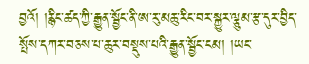བྱའོ། །རྙིང་ཚད་ཀྱི་རྒྱུན་སྦྱོང་ནི་ཨ་རུ་མཆུ་རིང་བར་སྐྱུར་ལྕུམ་རྩ་དུར་བྱིད་སྤོས་དཀར་བཅས་པ་ཆུར་བསྡུས་པའི་རྒྱུན་སྦྱོང་ངམ། །ཡང་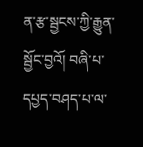ན་རྩ་སྦྱངས་ཀྱི་རྒྱུན་སྦྱོང་བྱའོ། བཞི་པ་དཔྱད་བཤད་པ་ལ་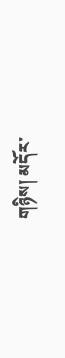གཉིས། མདོར་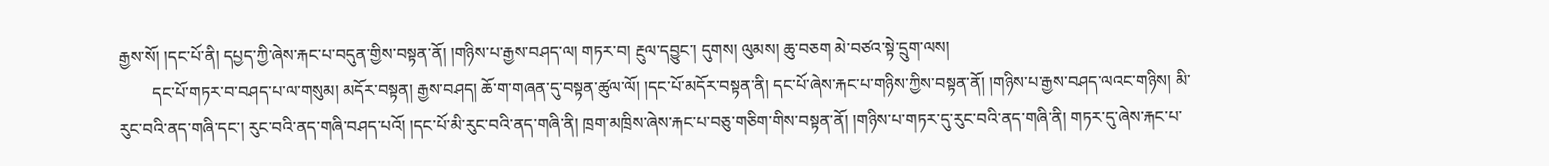རྒྱས་སོ། །དང་པོ་ནི། དཔྱད་ཀྱི་ཞེས་རྐང་པ་བདུན་གྱིས་བསྟན་ནོ། །གཉིས་པ་རྒྱས་བཤད་ལ། གཏར་བ། རྔུལ་དབྱུང་། དུགས། ལུམས། ཆུ་བཅག མེ་བཙའ་སྟེ་དྲུག་ལས།
        དང་པོ་གཏར་བ་བཤད་པ་ལ་གསུམ། མདོར་བསྟན། རྒྱས་བཤད། ཆོ་ག་གཞན་དུ་བསྟན་ཚུལ་ལོ། །དང་པོ་མདོར་བསྟན་ནི། དང་པོ་ཞེས་རྐང་པ་གཉིས་ཀྱིས་བསྟན་ནོ། །གཉིས་པ་རྒྱས་བཤད་ལའང་གཉིས། མི་རུང་བའི་ནད་གཞི་དང་། རུང་བའི་ནད་གཞི་བཤད་པའོ། །དང་པོ་མི་རུང་བའི་ནད་གཞི་ནི། ཁྲག་མཁྲིས་ཞེས་རྐང་པ་བཅུ་གཅིག་གིས་བསྟན་ནོ། །གཉིས་པ་གཏར་དུ་རུང་བའི་ནད་གཞི་ནི། གཏར་དུ་ཞེས་རྐང་པ་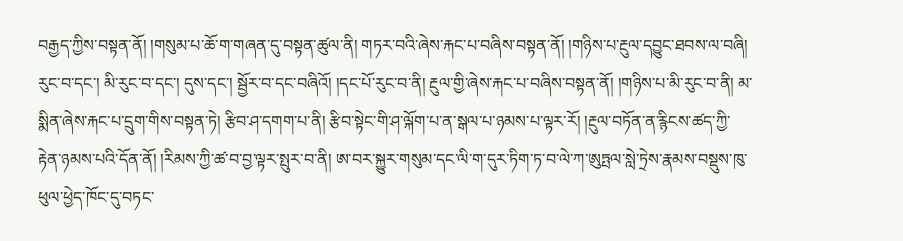བརྒྱད་ཀྱིས་བསྟན་ནོ། །གསུམ་པ་ཆོ་ག་གཞན་དུ་བསྟན་ཚུལ་ནི། གཏར་བའི་ཞེས་རྐང་པ་བཞིས་བསྟན་ནོ། །གཉིས་པ་རྔུལ་དབྱུང་ཐབས་ལ་བཞི། རུང་བ་དང་། མི་རུང་བ་དང་། དུས་དང་། སྦྱོར་བ་དང་བཞིའོ། །དང་པོ་རུང་བ་ནི། རྔུལ་གྱི་ཞེས་རྐང་པ་བཞིས་བསྟན་ནོ། །གཉིས་པ་མི་རུང་བ་ནི། མ་སྨིན་ཞེས་རྐང་པ་དྲུག་གིས་བསྟན་ཏེ། རྩིབ་ཤ་དགག་པ་ནི། རྩིབ་སྟེང་གི་ཤ་ལྐོག་པ་ན་སྒལ་པ་ཉམས་པ་ལྟར་རོ། །རྔུལ་བཏོན་ན་རྙིངས་ཚད་ཀྱི་རྟེན་ཉམས་པའི་དོན་ནོ། །རིམས་ཀྱི་ཚ་བ་བྱ་ལྟར་སྤུར་བ་ནི། ཨ་བར་སྐྱུར་གསུམ་དང་ལི་ག་དུར་ཏིག་ཏ་བ་ལེ་ཀ་ཨུཏྤལ་སླེ་ཏྲེས་རྣམས་བསྡུས་ཁུ་ཕུལ་ཕྱེད་ཁོང་དུ་བཏང་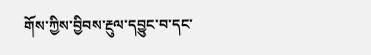གོས་ཀྱིས་བྱིབས་རྔུལ་དབྱུང་བ་དང་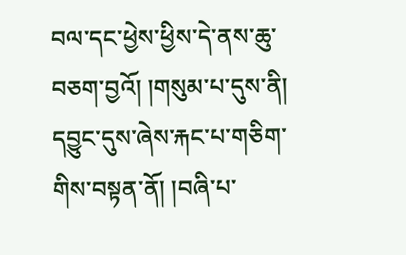བལ་དང་ཕྱེས་ཕྱིས་དེ་ནས་ཆུ་བཅག་བྱའོ། །གསུམ་པ་དུས་ནི། དབྱུང་དུས་ཞེས་རྐང་པ་གཅིག་གིས་བསྟན་ནོ། །བཞི་པ་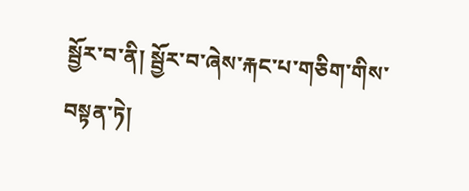སྦྱོར་བ་ནི། སྦྱོར་བ་ཞེས་རྐང་པ་གཅིག་གིས་བསྟན་ཏེ།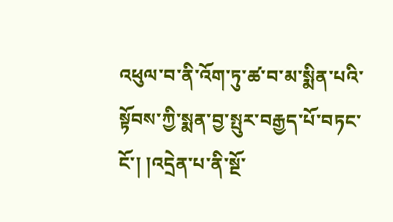འཕུལ་བ་ནི་འོག་ཏུ་ཚ་བ་མ་སྨིན་པའི་སྟོབས་ཀྱི་སྨན་བྱ་སྤུར་བརྒྱད་པོ་བཏང་ངོ་། །འདྲེན་པ་ནི་སྔོ་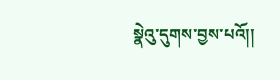སྣེའུ་དུགས་བྱས་པའོ།།